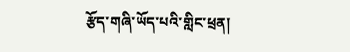རྩོད་གཞི་ཡོད་པའི་གླིང་ཕྲན།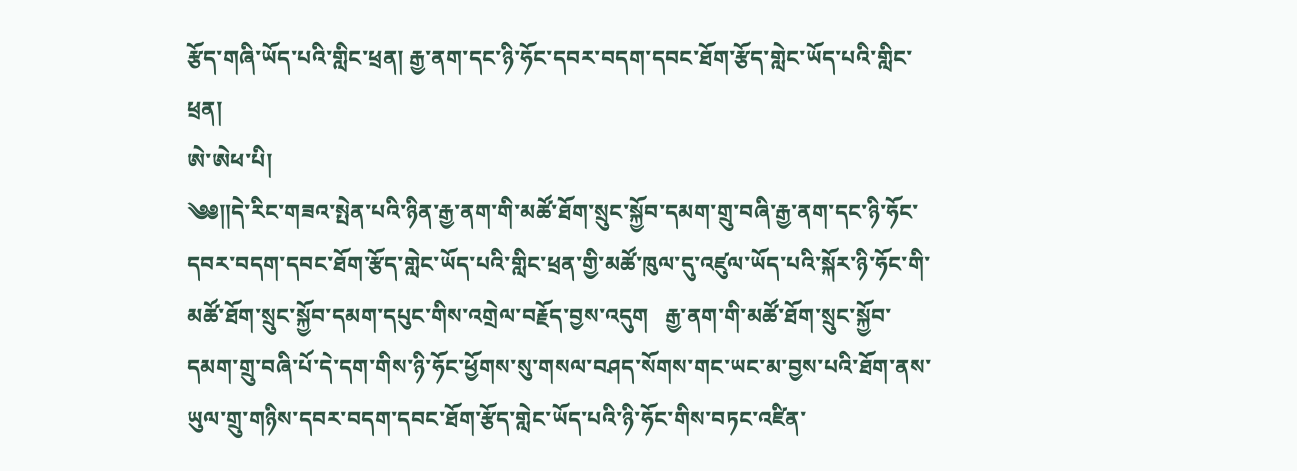རྩོད་གཞི་ཡོད་པའི་གླིང་ཕྲན། རྒྱ་ནག་དང་ཉི་ཧོང་དབར་བདག་དབང་ཐོག་རྩོད་གླེང་ཡོད་པའི་གླིང་ཕྲན།
ཨེ་ཨེཕ་པི།
༄༅༎དེ་རིང་གཟའ་སྤེན་པའི་ཉིན་རྒྱ་ནག་གི་མཚོ་ཐོག་སྲུང་སྐྱོབ་དམག་གྲུ་བཞི་རྒྱ་ནག་དང་ཉི་ཧོང་དབར་བདག་དབང་ཐོག་རྩོད་གླེང་ཡོད་པའི་གླིང་ཕྲན་གྱི་མཚོ་ཁུལ་དུ་འཛུལ་ཡོད་པའི་སྐོར་ཉི་ཧོང་གི་མཚོ་ཐོག་སྲུང་སྐྱོབ་དམག་དཔུང་གིས་འགྲེལ་བརྗོད་བྱས་འདུག   རྒྱ་ནག་གི་མཚོ་ཐོག་སྲུང་སྐྱོབ་དམག་གྲུ་བཞི་པོ་དེ་དག་གིས་ཉི་ཧོང་ཕྱོགས་སུ་གསལ་བཤད་སོགས་གང་ཡང་མ་བྱས་པའི་ཐོག་ནས་ཡུལ་གྲུ་གཉིས་དབར་བདག་དབང་ཐོག་རྩོད་གླེང་ཡོད་པའི་ཉི་ཧོང་གིས་བཏང་འཛིན་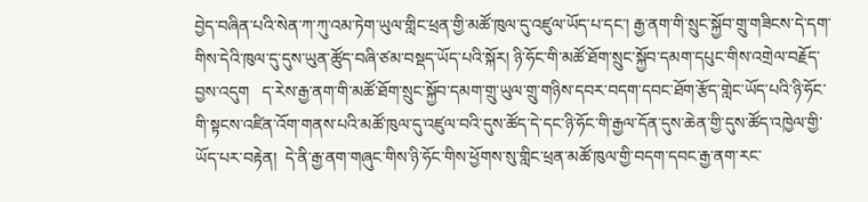བྱེད་བཞིན་པའི་སེན་ཀ་ཀུ་འམ་ཏེག་ཡུལ་གླིང་ཕྲན་གྱི་མཚོ་ཁུལ་དུ་འཛུལ་ཡོད་པ་དང་། རྒྱ་ནག་གི་སྲུང་སྐྱོབ་གྲུ་གཟིངས་དེ་དག་གིས་དེའི་ཁུལ་དུ་དུས་ཡུན་ཚོུད་བཞི་ཙམ་བསྡད་ཡོད་པའི་སྐོར། ཉི་ཧོང་གི་མཚོ་ཐོག་སྲུང་སྐྱོབ་དམག་དཔུང་གིས་འགྲེལ་བརྗོད་བྱས་འདུག   ད་རེས་རྒྱ་ནག་གི་མཚོ་ཐོག་སྲུང་སྐྱོབ་དམག་གྲུ་ཡུལ་གྲུ་གཉིས་དབར་བདག་དབང་ཐོག་རྩོད་གླེང་ཡོད་པའི་ཉི་ཧོང་གི་སྟངས་འཛིན་འོག་གནས་པའི་མཚོ་ཁུལ་དུ་འཛུལ་བའི་དུས་ཚོད་དེ་དང་ཉི་ཧོང་གི་རྒྱལ་དོན་དུས་ཆེན་གྱི་དུས་ཚོད་འཁྱེལ་གྱི་ཡོད་པར་བརྟེན།  དེ་ནི་རྒྱ་ནག་གཞུང་གིས་ཉི་ཧོང་གིས་ཕྱོགས་སུ་གླིང་ཕྲན་མཚོ་ཁུལ་གྱི་བདག་དབང་རྒྱ་ནག་རང་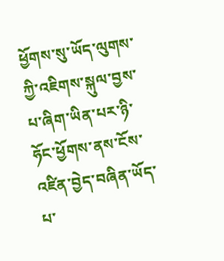ཕྱོགས་སུ་ཡོད་ལུགས་ཀྱི་འཇིགས་སྐུལ་བྱས་པ་ཞིག་ཡིན་པར་ཉི་ཧོང་ཕྱོགས་ནས་ངོས་འཛིན་བྱེད་བཞིན་ཡོད་པ་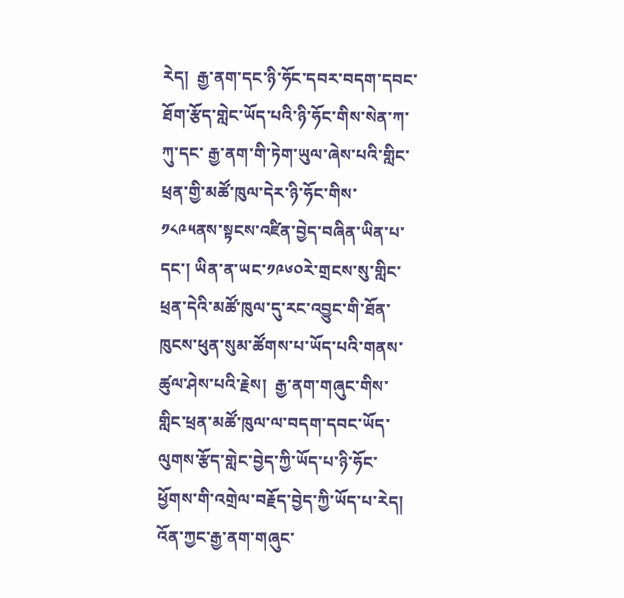རེད།  རྒྱ་ནག་དང་ཉི་ཧོང་དབར་བདག་དབང་ཐོག་རྩོད་གླེང་ཡོད་པའི་ཉི་ཧོང་གིས་སེན་ཀ་ཀུ་དང་ རྒྱ་ནག་གི་ཏེག་ཡུལ་ཞེས་པའི་གླིང་ཕྲན་གྱི་མཚོ་ཁུལ་དེར་ཉི་ཧོང་གིས་༡༨༩༥ནས་སྟངས་འཛིན་བྱེད་བཞིན་ཡིན་པ་དང་། ཡིན་ན་ཡང་༡༩༦༠རེ་གྲངས་སུ་གླིང་ཕྲན་དེའི་མཚོ་ཁུལ་དུ་རང་འབྱུང་གི་ཐོན་ཁུངས་ཕུན་སུམ་ཚོགས་པ་ཡོད་པའི་གནས་ཚུལ་ཤེས་པའི་རྗེས།  རྒྱ་ནག་གཞུང་གིས་གླིང་ཕྲན་མཚོ་ཁུལ་ལ་བདག་དབང་ཡོད་ལུགས་རྩོད་གླེང་བྱེད་ཀྱི་ཡོད་པ་ཉི་ཧོང་ཕྱོགས་གི་འགྲེལ་བརྗོད་བྱེད་ཀྱི་ཡོད་པ་རེད།   འོན་ཀྱང་རྒྱ་ནག་གཞུང་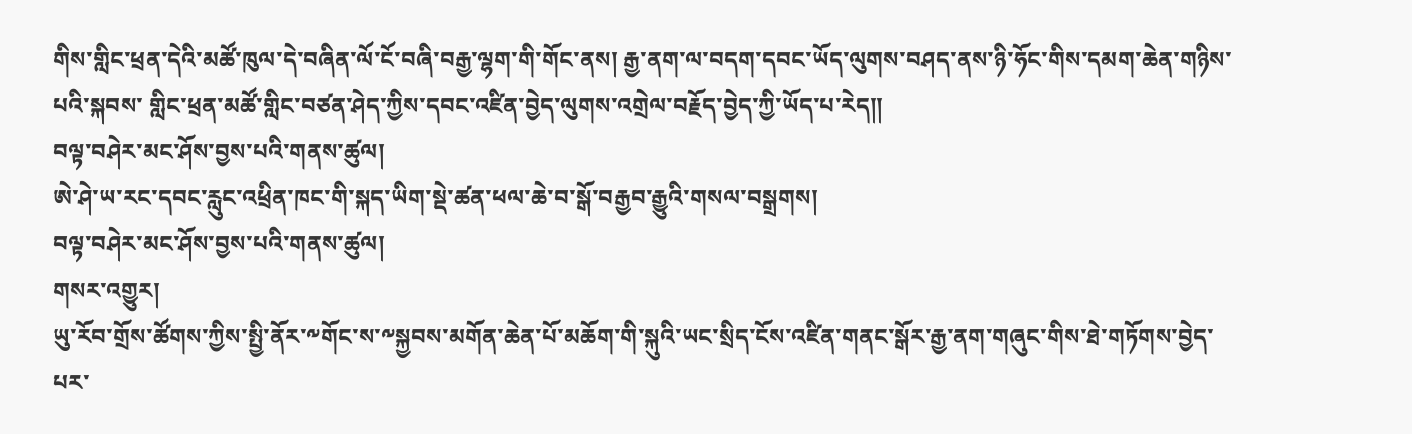གིས་གླིང་ཕྲན་དེའི་མཚོ་ཁུལ་དེ་བཞིན་ལོ་ངོ་བཞི་བརྒྱ་ལྷག་གི་གོང་ནས། རྒྱ་ནག་ལ་བདག་དབང་ཡོད་ལུགས་བཤད་ནས་ཉི་ཧོང་གིས་དམག་ཆེན་གཉིས་པའི་སྐབས་ གླིང་ཕྲན་མཚོ་གླིང་བཙན་ཤེད་ཀྱིས་དབང་འཛིན་བྱེད་ལུགས་འགྲེལ་བརྗོད་བྱེད་ཀྱི་ཡོད་པ་རེད༎
བལྟ་བཤེར་མང་ཤོས་བྱས་པའི་གནས་ཚུལ།
ཨེ་ཤེ་ཡ་རང་དབང་རླུང་འཕྲིན་ཁང་གི་སྐད་ཡིག་སྡེ་ཚན་ཕལ་ཆེ་བ་སྒོ་བརྒྱབ་རྒྱུའི་གསལ་བསྒྲགས།
བལྟ་བཤེར་མང་ཤོས་བྱས་པའི་གནས་ཚུལ།
གསར་འགྱུར།
ཡུ་རོབ་གྲོས་ཚོགས་ཀྱིས་སྤྱི་ནོར་༸གོང་ས་༸སྐྱབས་མགོན་ཆེན་པོ་མཆོག་གི་སྐུའི་ཡང་སྲིད་ངོས་འཛིན་གནང་སྒོར་རྒྱ་ནག་གཞུང་གིས་ཐེ་གཏོགས་བྱེད་པར་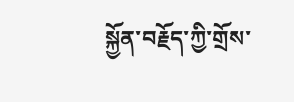སྐྱོན་བརྗོད་ཀྱི་གྲོས་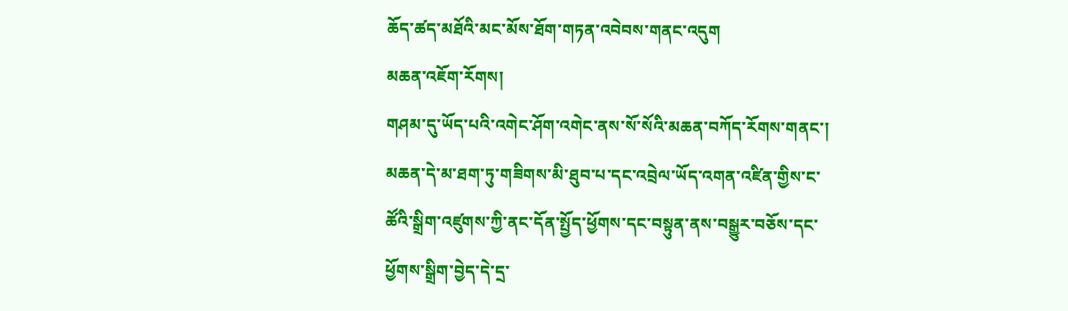ཆོད་ཚད་མཐོའི་མང་མོས་ཐོག་གཏན་འབེབས་གནང་འདུག
མཆན་འཇོག་རོགས།
གཤམ་དུ་ཡོད་པའི་འགེང་ཤོག་འགེང་ནས་སོ་སོའི་མཆན་བཀོད་རོགས་གནང་། མཆན་དེ་མ་ཐག་ཏུ་གཟིགས་མི་ཐུབ་པ་དང་འབྲེལ་ཡོད་འགན་འཛིན་གྱིས་ང་ཚོའི་སྒྲིག་འཛུགས་ཀྱི་ནང་དོན་སྤྱོད་ཕྱོགས་དང་བསྟུན་ནས་བསྒྱུར་བཅོས་དང་ཕྱོགས་སྒྲིག་བྱེད་དེ་དྲ་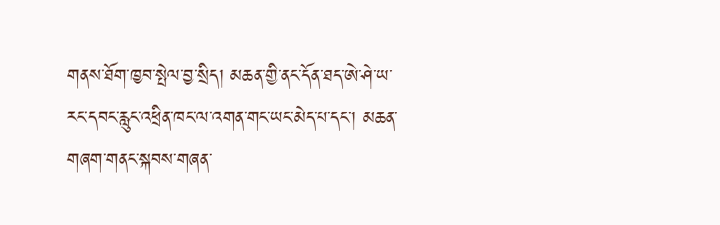གནས་ཐོག་ཁྱབ་སྤེལ་བྱ་སྲིད། མཆན་གྱི་ནང་དོན་ཐད་ཨེ་ཤེ་ཡ་རང་དབང་རླུང་འཕྲིན་ཁང་ལ་འགན་གང་ཡང་མེད་པ་དང་། མཆན་གཞག་གནང་སྐབས་གཞན་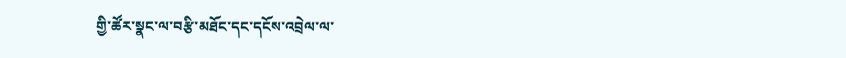གྱི་ཚོར་སྣང་ལ་བརྩི་མཐོང་དང་དངོས་འབྲེལ་ལ་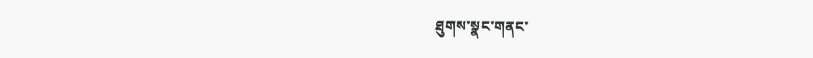ཐུགས་སྣང་གནང་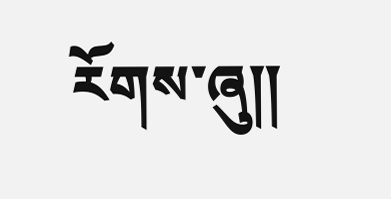རོགས་ཞུ༎